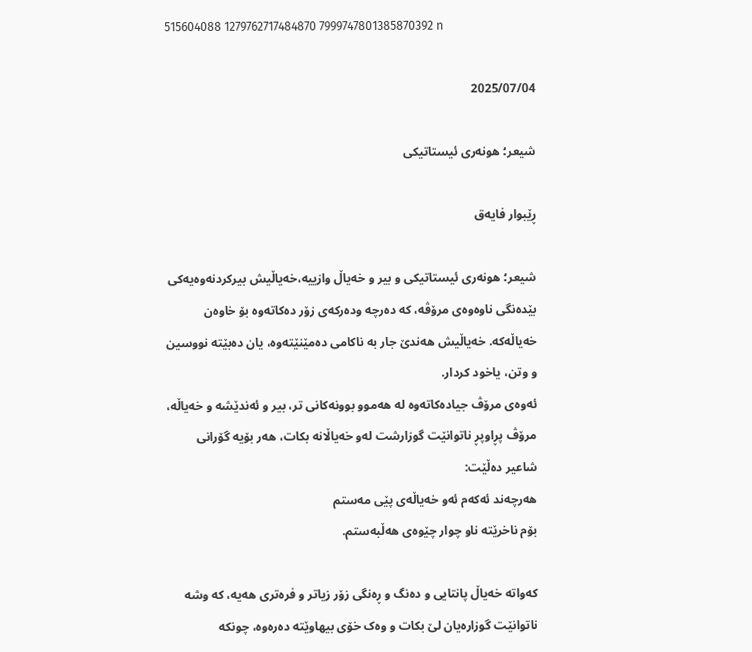515604088 1279762717484870 7999747801385870392 n

2025/07/04

شیعر؛ هونەری ئیستاتیکی

ڕێبوار فایەق

شیعر؛ هونەری ئیستاتیکی و بیر و خەیاڵ وازییە،خەیاڵیش بیرکردنەوەیەکی بێدەنگی ناوەوەی مرۆڤە، کە دەرچە ودەرکەی زۆر دەکاتەوە بۆ خاوەن خەیاڵەکە. خەیاڵیش هەندێ جار بە ناکامی دەمێنێتەوە، یان دەبێتە نووسین و وتن، یاخود کردار.
ئەوەی مرۆڤ جیادەکاتەوە لە هەموو بوونەکانی تر، بیر و ئەندێشە و خەیاڵە، مرۆڤ پڕاوپڕ ناتوانێت گوزارشت لەو خەیاڵانە بکات، هەر بۆیە گۆرانی شاعیر دەڵێت:
هەرچەند ئەکەم ئەو خەیاڵەی پێی مەستم
بۆم ناخرێتە ناو چوار چێوەی هەڵبەستم.

کەواتە خەیاڵ پانتایی و دەنگ و ڕەنگی زۆر زیاتر و فرەتری هەیە، کە وشە ناتوانێت گوزارەیان لێ بکات و وەک خۆی بیهاوێتە دەرەوە، چونکە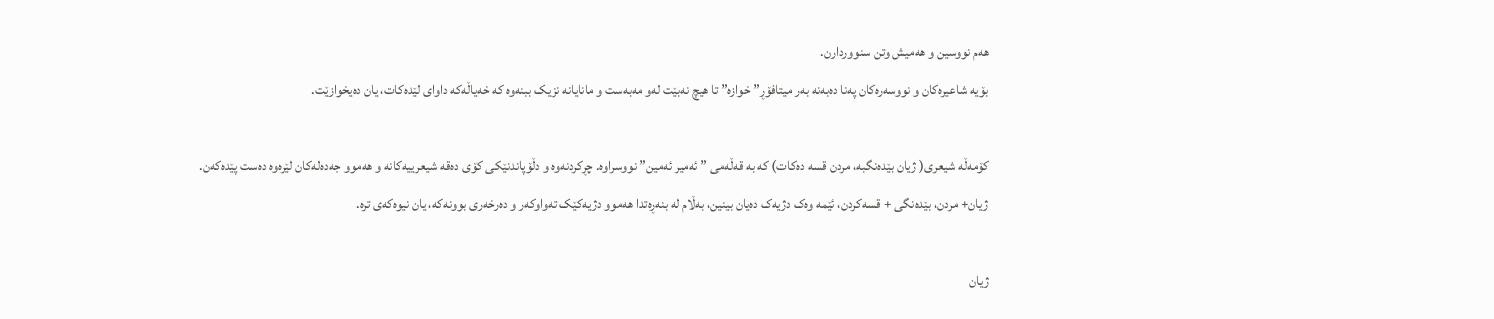هەم نووسین و هەمیش وتن سنووردارن.
بۆیە شاعیرەکان و نووسەرەکان پەنا دەبەنە بەر میتافۆڕ” خوازە” تا هیچ نەبێت لەو مەبەست و مانایانە نزیک ببنەوە کە خەیاڵەکە داوای لێدەکات، یان دەیخوازێت.

کۆمەڵە شیعری( ژیان بێدەنگبە، مردن قسە دەکات) کە بە قەڵەمی ” ئەمیر ئەمین” نووسراوە. چڕکردنەوە و دڵۆپاندنێکی کۆی دەقە شیعرییەکانە و هەموو جەدەلەکان لێرەوە دەست پێدەکەن.
ژیان+ مردن، بێدەنگی + قسەکردن، ئێمە وەک دژیەک دەیان بینین، بەڵام لە بنەڕەتدا هەموو دژیەکێک تەواوکەر و دەرخەری بوونەکە، یان نیوەکەی ترە.

ژیان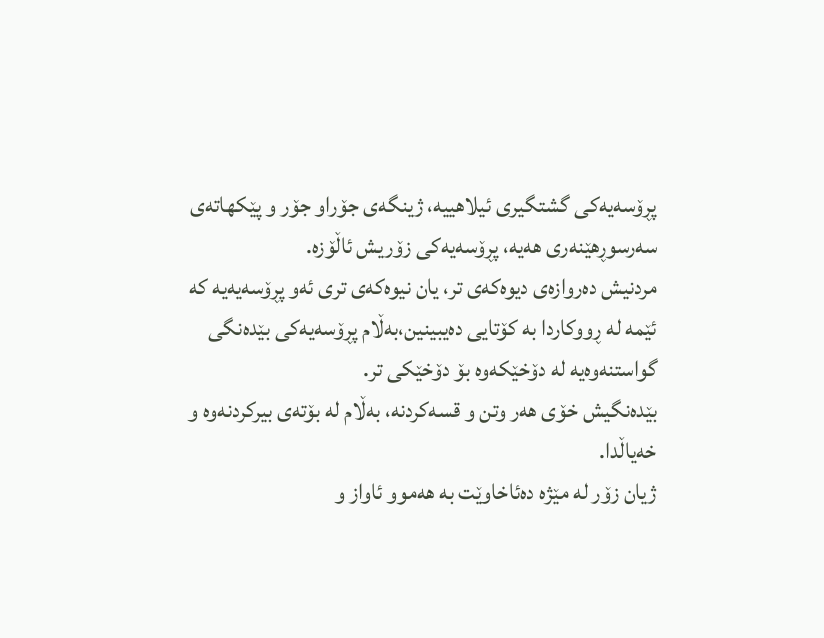پڕۆسەیەکی گشتگیری ئیلاهییە، ژینگەی جۆراو جۆر و پێکهاتەی سەرسوڕهێنەری هەیە، پڕۆسەیەکی زۆریش ئاڵۆزە.
مردنیش دەروازەی دیوەکەی تر، یان نیوەکەی تری ئەو پڕۆسەیەیە کە ئێمە لە ڕووکاردا بە کۆتایی دەیبینین،بەڵام پڕۆسەیەکی بێدەنگی گواستنەوەیە لە دۆخێکەوە بۆ دۆخێکی تر.
بێدەنگیش خۆی هەر وتن و قسەکردنە، بەڵام لە بۆتەی بیرکردنەوە و خەیاڵدا.
ژیان زۆر لە مێژە دەئاخاوێت بە هەموو ئاواز و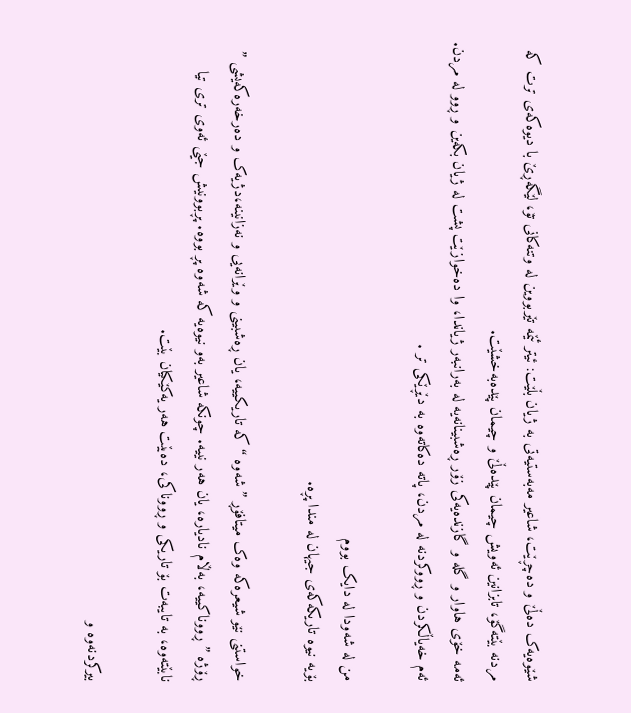شێوەیەک دەڵێ و دەچڕێت، شاعیر مەبەستیەتی بە ژیان بڵێت: ئیتر ئێمە تێربووین لە وتنەکانی تۆ، لێگەڕێ با دیوەکەی ترت کە مردنە بێتەگۆ، تابزانین ئەویش چیمان پێدەڵێ و چیمان پێدەبەخشێت.
ئەمە خۆی هاوار و گلە و گازندەیەکی زۆر ڕەشبینانەیە لە بەرانبەر ژیاندا، وا دەخوازێت پشت لە ژیان بکەین و ڕوو لە مردن.
ئەم خەیاڵکردن و ڕووکردنە لە مردن، پاتە دەکاتەوە بە دێڕێکی تر .

من لە شەودا لە دایک بووم
بۆیە نیوە تاریکەکەی جیهان لە مندا پڕە.

خواستنی نێو شیعرەکە وەک میتافۆڕ ” شەوە “کە تاریکییە، یان ڕەشبینی و وێرانەیی و نەزانینە،دژیەک و دەرخەرەکەیشی ” ڕۆژە ” ڕووناکییە، بەڵام نادیارە، یان هەر نییە. چونکە شاعیر بەو نیوەیە کە شەوە پڕ بووە. پڕبوونیش جێی ئەوی تری تیا نابێتەوە، بە تایبەت بۆ تاریکی و ڕووناکی، دەبێت هەر یەکێکیان بێت.

بیرکردنەوە و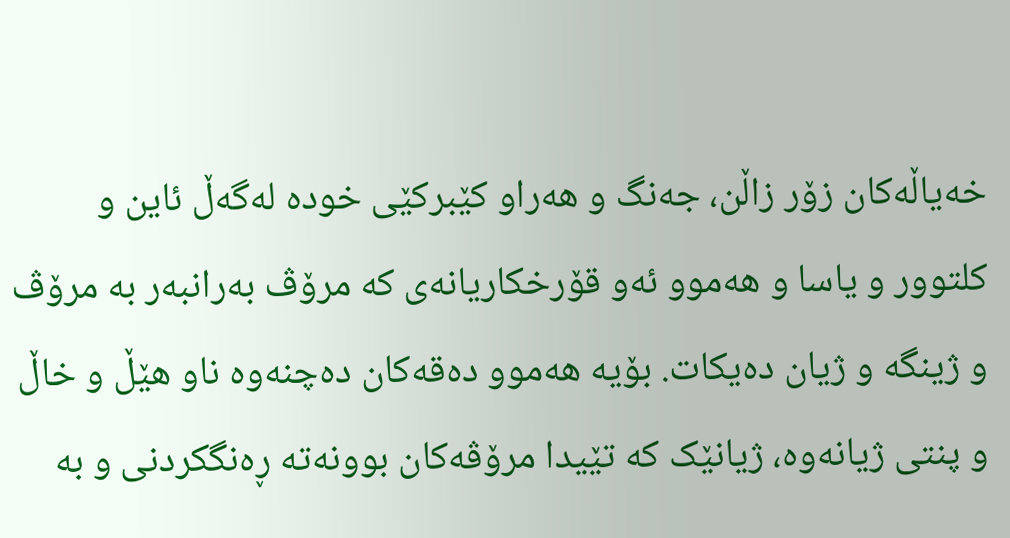خەیاڵەکان زۆر زاڵن، جەنگ و هەراو کێبرکێی خودە لەگەڵ ئاین و کلتوور و یاسا و هەموو ئەو قۆرخکاریانەی کە مرۆڤ بەرانبەر بە مرۆڤ و ژینگە و ژیان دەیکات. بۆیە هەموو دەقەکان دەچنەوە ناو هێڵ و خاڵ و پنتی ژیانەوە، ژیانێک کە تێیدا مرۆڤەکان بوونەتە ڕەنگکردنی و بە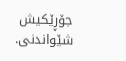جۆڕێکیش شێواندنی.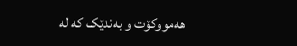هەمووکۆت و بەندێک کە لە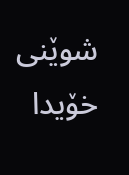شوێنی خۆیدا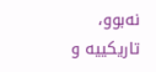نەبوو، تاریکییە و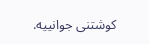کوشتنی جوانییە.